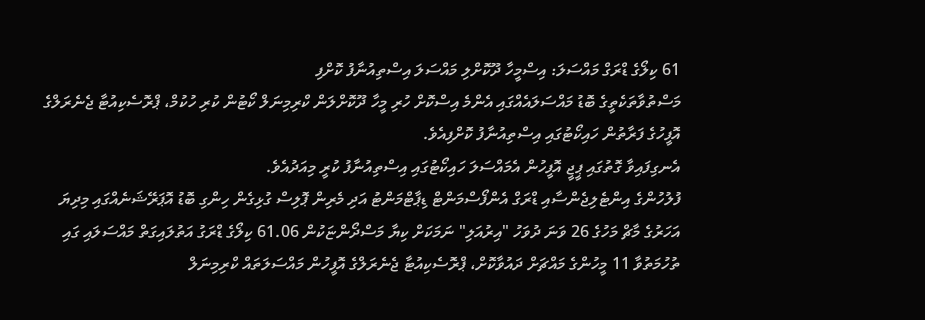61 ކިލޯގެ ޑްރަގް މައްސަލަ: އިސްމީހާ ދޫކޮށްލި މައްސަލަ އިސްތިއުނާފު ކޮށްފި
މަސްތުވާތަކެތީގެ ބޮޑު މައްސަލައެއްގައި އެންމެ އިސްކޮށް ހުރި މީހާ ދޫކޮށްލަން ކްރިމިނަލް ކޯޓުން ކުރި ހުކުމް، ޕްރޮސެކިއުޓާ ޖެނެރަލްގެ އޮފީހުގެ ފަރާތުން ހައިކޯޓުގައި އިސްތިއުނާފު ކޮށްފިއެވެ.
އެނގިފައިވާ ގޮތުގައި ޕީޖީ އޮފީހުން އެމައްސަލަ ހައިކޯޓުގައި އިސްތިއުނާފު ކުރީ މިއަދުއެވެ.
ފުލުހުންގެ އިންޓެލިޖެންސާއި ޑްރަގް އެންފޯސްމަންޓް ޑިޕާޓްމަންޓު އަދި މެރިން ޕޮލިސް ގުޅިގެން ހިންގި ބޮޑު އޮޕަރޭޝަނެއްގައި މިދިޔަ އަހަރުގެ މާޗް މަހުގެ 26 ވަނަ ދުވަހު "އިރުއަލި" ނަމަކަށް ކިޔާ މަސްދޯންޏަކުން 61.06 ކިލޯގެ ޑްރަގު އަތުލައިގަތް މައްސަލައި ގައި ތުހުމަތުވާ 11 މީހުންގެ މައްޗަށް ދައުވާކޮށް، ޕްރޮސެކިއުޓާ ޖެނެރަލްގެ އޮފީހުން މައްސަލަތައް ކްރިމިނަލް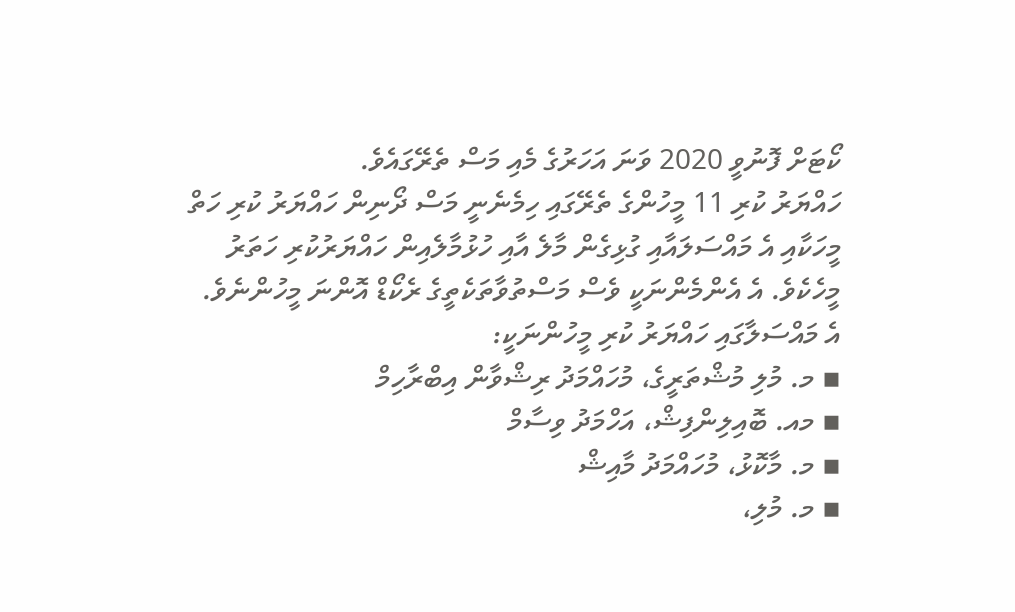ކޯޓަށް ފޮނުވީ 2020 ވަނަ އަހަރުގެ މެއި މަސް ތެރޭގައެވެ.
ހައްޔަރު ކުރި 11 މީހުންގެ ތެރޭގައި ހިމެނެނީ މަސް ދޯނިން ހައްޔަރު ކުރި ހަތް މީހަކާއި އެ މައްސަލައާއި ގުޅިގެން މާލެ އާއި ހުޅުމާލެއިން ހައްޔަރުކުރި ހަތަރު މީހެކެވެ. އެ އެންމެންނަކީ ވެސް މަސްތުވާތަކެތީގެ ރެކޯޑް އޮންނަ މީހުންނެވެ.
އެ މައްސަލާގައި ހައްޔަރު ކުރި މީހުންނަކީ:
▪ މ. މުލި މުޝްތަރީގެ، މުހައްމަދު ރިޝްވާން އިބްރާހިމް
▪ މއ. ބޮއިލިންފިޝް، އަހްމަދު ވިސާމް
▪ މ. މާކޮޅު، މުހައްމަދު މާއިޝް
▪ މ. މުލި،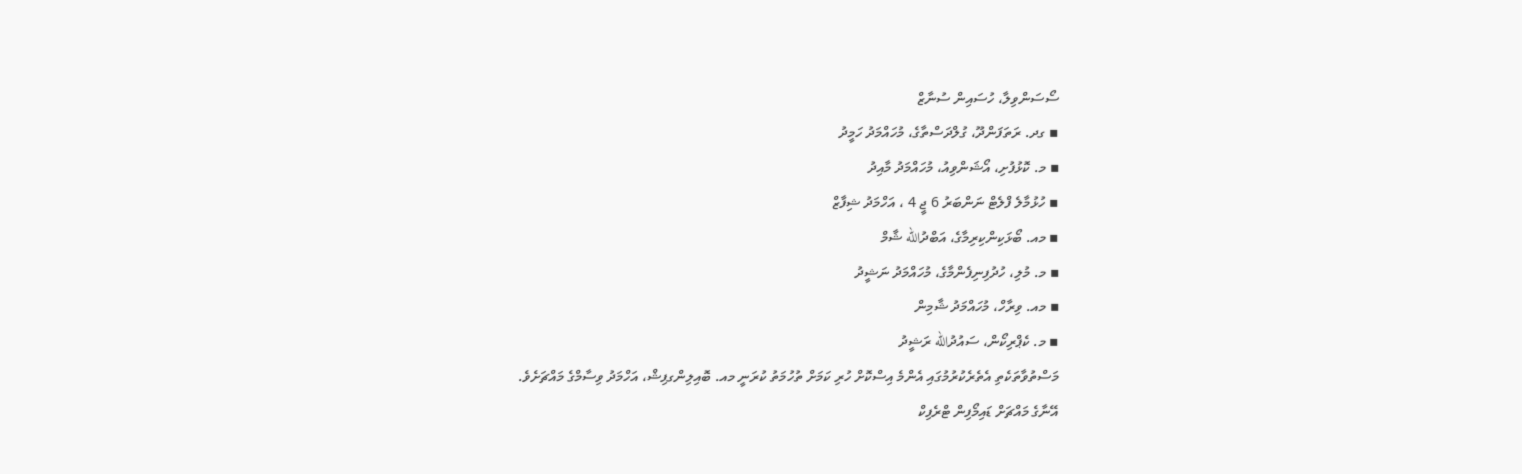ސޯސަންވިލާ، ހުސައިން ސުނާޒް
▪ ގދ. ރަތަފަންދޫ، ގުލްދަސްތާގެ، މުހައްމަދު ހަމީދު
▪ މ. ކޮޅުފުށި، އޯޝަންވިއު، މުހައްމަދު މާއިދު
▪ ހުޅުމާލެ ފްލެޓް ނަންބަރު 6 ޖީ 4 ، އަހްމަދު ޝިފާޒް
▪ މއ. ބޯޅަކިންކިރިމާގެ، އަބްދުالله ޝާމް
▪ މ. މުލި، ހުދުފިނިފެންމާގެ، މުހައްމަދު ނަޝީދު
▪ މއ. ވިރާހް، މުހައްމަދު ޝާމިން
▪ މ. ކެޕްރިކޯން، ސައުދުالله ރަޝީދު
މަސްތުވާތަކެތި އެތެރެކުރުމުގައި އެންމެ އިސްކޮށް ހުރި ކަމަށް ތުހުމަތު ކުރަނީ މއ. ބޮއިލިންގފިޝް، އަހްމަދު ވިސާމްގެ މައްޗަށެވެ.
އޭނާގެ މައްޗަށް ޑައިމޯފިން ޓްރެފިކް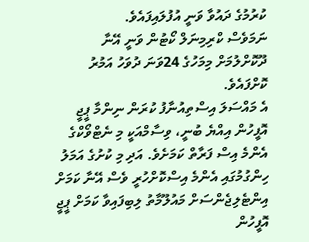ކުރުމުގެ ދައުވާ ވަނީ އުފުލައިފައެވެ.
ނަމަވެސް ކްރިމިނަލް ކޯޓުން ވަނީ އޭނާ ދޫކޮށްލުމަށް މިމަހުގެ 24ވަނަ ދުވަހު އަމުރު ކޮށްފައެވެ.
އެ މައްސަލަ އިސްތިއުނާފު ކުރަން ނިންމާ ޕީޖީ އޮފީހުން އިއްޔެ ބުނީ، ވިސާމްއަކީ މި ނެޓްވޯކްގެ އެންމެ އިސް ފަރާތް ކަމަށެވެ. އަދި މި ކުށުގެ އަމަލު ހިންގުމުގައި އެންމެ އިސްކޮށްހުރީ ވެސް އޭނާ ކަމަށް އިންޓެލިޖެންސަށް މައުލޫމާތު ލިބިފައިވާ ކަމަށް ޕީޖީ އޮފީހުން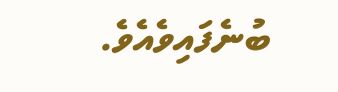ބުނެފައިވެއެވެ.